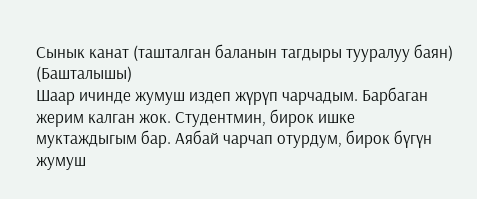Сынык канат (ташталган баланын тагдыры тууралуу баян)
(Башталышы)
Шаар ичинде жумуш издеп жүрүп чарчадым. Барбаган жерим калган жок. Студентмин, бирок ишке муктаждыгым бар. Аябай чарчап отурдум, бирок бүгүн жумуш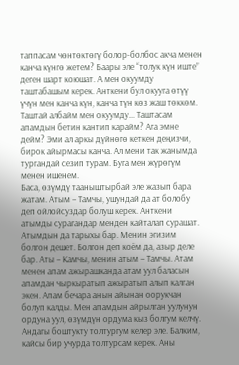таппасам чөнтөктөгү болор-болбос акча менен канча күнгө жетем? Баары эле “толук күн иште” деген шарт коюшат. А мен окуумду таштабашым керек. Анткени бул окууга өтүү үчүн мен канча күн, канча түн көз жаш төккөм. Таштай албайм мен окуумду... Таштасам апамдын бетин кантип карайм? Ага эмне дейм? Эми ал аркы дүйнөгө кеткен деңизчи, бирок айырмасы канча. Ал мени так жанымда тургандай сезип турам. Буга мен жүрөгүм менен ишенем.
Баса, өзүмдү тааныштырбай эле жазып бара жатам. Атым – Тамчы, ушундай да ат болобу деп ойлойсуздар болуш керек. Анткени атымды сурагандар менден кайталап сурашат. Атымдын да тарыхы бар. Менин эгизим болгон дешет. Болгон деп коём да, азыр деле бар. Аты – Камчы, менин атым – Тамчы. Атам менен апам ажырашканда атам уул баласын апамдан чыркыратып ажыратып алып калган экен. Апам бечара анын айынан оорукчан болуп калды. Мен апамдын айрылган уулунун ордуна уул, өзүмдүн ордума кыз болгум келчү. Андагы боштукту толтургум келер эле. Балким, кайсы бир учурда толтурсам керек. Аны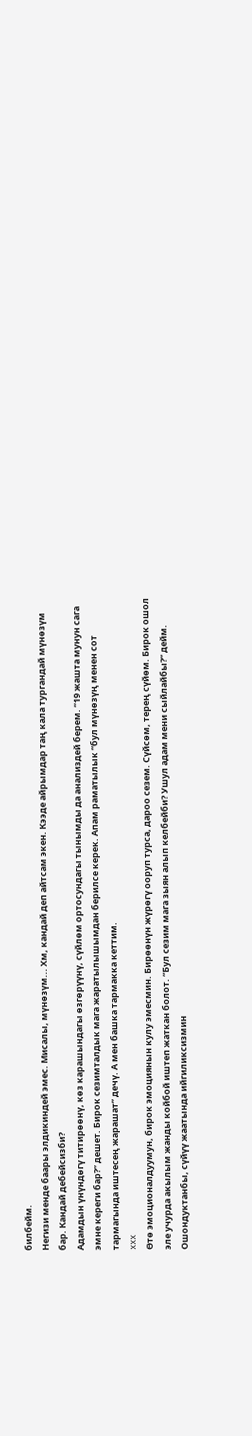билбейм.
Негизи менде баары элдикиндей эмес. Мисалы, мүнөзүм... Хм, кандай деп айтсам экен. Кээде айрымдар таң кала тургандай мүнөзүм бар. Кандай дебейсизби?
Адамдын үнүндөгү титирөөнү, көз карашындагы өзгөрүүнү, сүйлөм ортосундагы тынымды да анализдей берем. “19 жашта мунун сага эмне кереги бар?” дешет. Бирок сезимталдык мага жаратылышымдан берилсе керек. Апам раматылык “бул мүнөзүң менен сот тармагында иштесең жарашат” дечү. А мен башка тармакка кеттим.
xxx
Өтө эмоционалдуумун, бирок эмоциянын кулу эмесмин. Бирөөнүн жүрөгү ооруп турса, дароо сезем. Сүйсөм, терең сүйөм. Бирок ошол эле учурда акылым жанды койбой иштеп жаткан болот. “Бул сезим мага зыян алып келбейби? Ушул адам мени сыйлайбы?” дейм. Ошондуктанбы, сүйүү жаатында ийгиликсизмин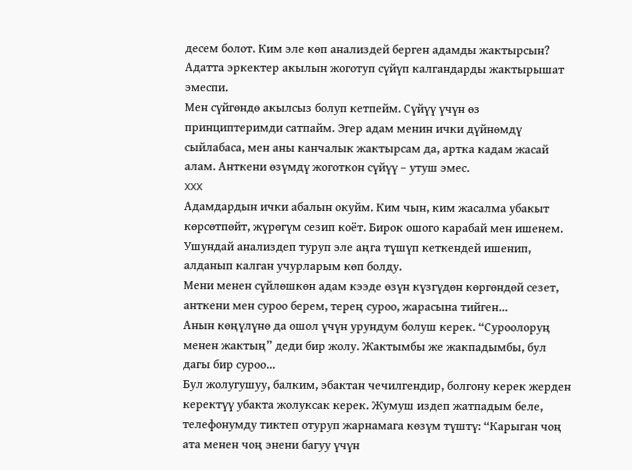десем болот. Ким эле көп анализдей берген адамды жактырсын? Адатта эркектер акылын жоготуп сүйүп калгандарды жактырышат эмеспи.
Мен сүйгөндө акылсыз болуп кетпейм. Сүйүү үчүн өз принциптеримди сатпайм. Эгер адам менин ички дүйнөмдү сыйлабаса, мен аны канчалык жактырсам да, артка кадам жасай алам. Анткени өзүмдү жоготкон сүйүү – утуш эмес.
xxx
Адамдардын ички абалын окуйм. Ким чын, ким жасалма убакыт көрсөтпөйт, жүрөгүм сезип коёт. Бирок ошого карабай мен ишенем. Ушундай анализдеп туруп эле аңга түшүп кеткендей ишенип, алданып калган учурларым көп болду.
Мени менен сүйлөшкөн адам кээде өзүн күзгүдөн көргөндөй сезет, анткени мен суроо берем, терең суроо, жарасына тийген...
Анын көңүлүнө да ошол үчүн урундум болуш керек. “Суроолоруң менен жактың” деди бир жолу. Жактымбы же жакпадымбы, бул дагы бир суроо...
Бул жолугушуу, балким, эбактан чечилгендир, болгону керек жерден керектүү убакта жолуксак керек. Жумуш издеп жатпадым беле, телефонумду тиктеп отуруп жарнамага көзүм түштү: “Карыган чоң ата менен чоң энени багуу үчүн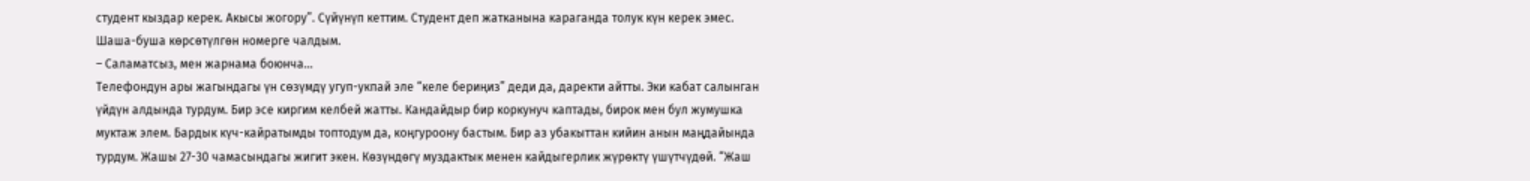студент кыздар керек. Акысы жогору”. Сүйүнүп кеттим. Студент деп жатканына караганда толук күн керек эмес. Шаша-буша көрсөтүлгөн номерге чалдым.
– Саламатсыз, мен жарнама боюнча...
Телефондун ары жагындагы үн сөзүмдү угуп-укпай эле “келе бериңиз” деди да, даректи айтты. Эки кабат салынган үйдүн алдында турдум. Бир эсе киргим келбей жатты. Кандайдыр бир коркунуч каптады, бирок мен бул жумушка муктаж элем. Бардык күч-кайратымды топтодум да, коңгуроону бастым. Бир аз убакыттан кийин анын маңдайында турдум. Жашы 27-30 чамасындагы жигит экен. Көзүндөгү муздактык менен кайдыгерлик жүрөктү үшүтчүдөй. “Жаш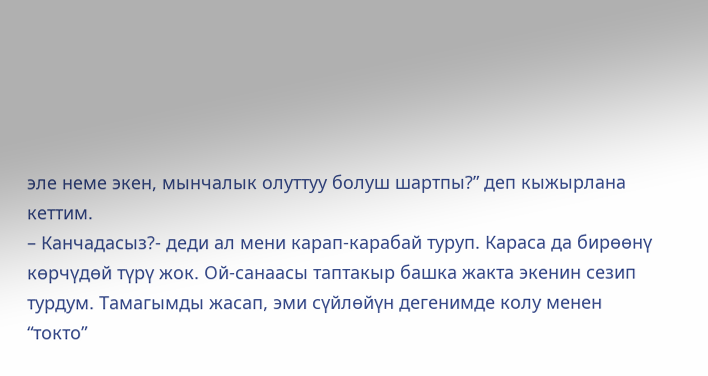эле неме экен, мынчалык олуттуу болуш шартпы?” деп кыжырлана кеттим.
– Канчадасыз?- деди ал мени карап-карабай туруп. Караса да бирөөнү көрчүдөй түрү жок. Ой-санаасы таптакыр башка жакта экенин сезип турдум. Тамагымды жасап, эми сүйлөйүн дегенимде колу менен “токто”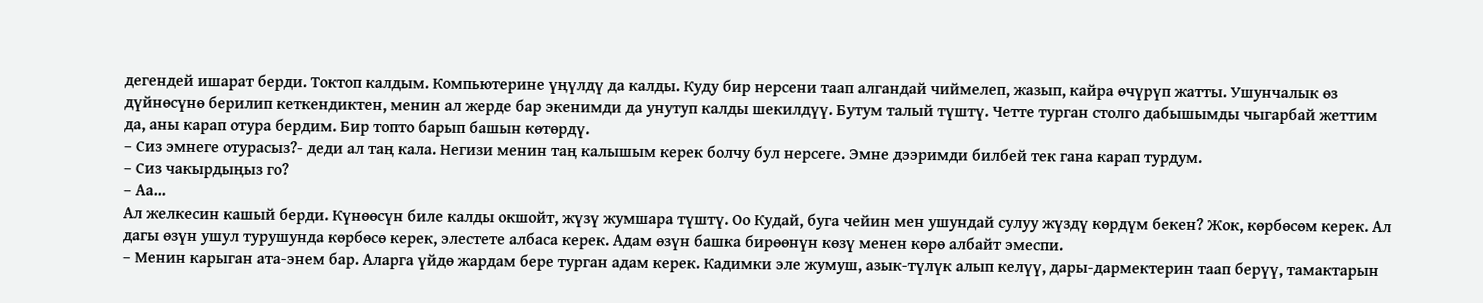дегендей ишарат берди. Токтоп калдым. Компьютерине үңүлдү да калды. Куду бир нерсени таап алгандай чиймелеп, жазып, кайра өчүрүп жатты. Ушунчалык өз дүйнөсүнө берилип кеткендиктен, менин ал жерде бар экенимди да унутуп калды шекилдүү. Бутум талый түштү. Четте турган столго дабышымды чыгарбай жеттим да, аны карап отура бердим. Бир топто барып башын көтөрдү.
– Сиз эмнеге отурасыз?- деди ал таң кала. Негизи менин таң калышым керек болчу бул нерсеге. Эмне дээримди билбей тек гана карап турдум.
– Сиз чакырдыңыз го?
– Аа...
Ал желкесин кашый берди. Күнөөсүн биле калды окшойт, жүзү жумшара түштү. Оо Кудай, буга чейин мен ушундай сулуу жүздү көрдүм бекен? Жок, көрбөсөм керек. Ал дагы өзүн ушул турушунда көрбөсө керек, элестете албаса керек. Адам өзүн башка бирөөнүн көзү менен көрө албайт эмеспи.
– Менин карыган ата-энем бар. Аларга үйдө жардам бере турган адам керек. Кадимки эле жумуш, азык-түлүк алып келүү, дары-дармектерин таап берүү, тамактарын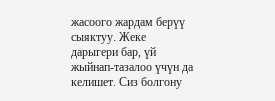жасоого жардам берүү сыяктуу. Жеке дарыгери бар, үй жыйнап-тазалоо үчүн да келишет. Сиз болгону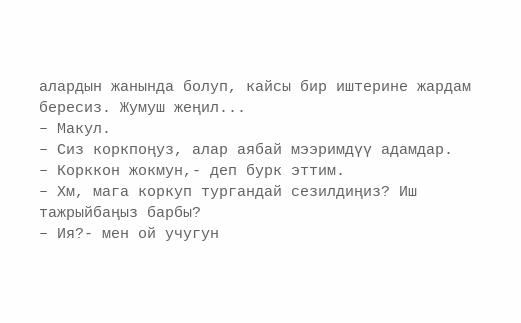алардын жанында болуп, кайсы бир иштерине жардам бересиз. Жумуш жеңил...
– Макул.
– Сиз коркпоңуз, алар аябай мээримдүү адамдар.
– Корккон жокмун,- деп бурк эттим.
– Хм, мага коркуп тургандай сезилдиңиз? Иш тажрыйбаңыз барбы?
– Ия?- мен ой учугун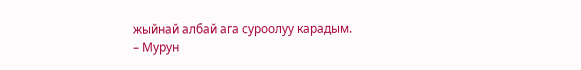жыйнай албай ага суроолуу карадым.
– Мурун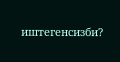иштегенсизби?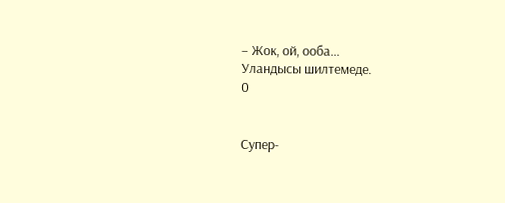– Жок, ой, ооба...
Уландысы шилтемеде.
0


Супер-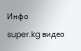Инфо
super.kg видео